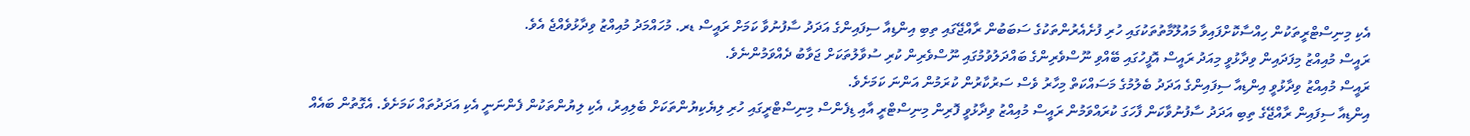އެކި މިނިސްޓްރީތަކުން ހިއްސާކޮށްފައިވާ މައުލޫމާތުތަކުގައި ހުރި ފުށެއެރުންތަކުގެ ސަބަބުން ރާއްޖޭގައި ތިބި އިންޑިއާ ސިފައިންގެ އަދަދު ސާފުނުވާ ކަމަށް ރައީސް ޑރ. މުހައްމަދު މުއިއްޒު ވިދާޅުވެއްޖެ އެވެ.
ރައީސް މުއިއްޒު މިފަދައިން ވިދާޅުވީ މިއަދު ރައީސް އޮފީހުގައި ބޭއްވި ނޫސްވެރިންގެ ބައްދަލުވުމުގައި ނޫސްވެރިން ކުރި ސުވާލުތަކަށް ޖަވާބު ދެއްވަމުންނެވެ.
ރައީސް މުއިއްޒު ވިދާޅުވީ އިންޑިއާ ސިފައިންގެ އަދަދު ބެލުމުގެ މަސައްކަތް މިހާރު ވެސް ސަރުކާރުން ކުރަމުން އަންނަ ކަމަށެވެ.
އިންޑިއާ ސިފައިން ރާއްޖޭގެ ތިބި އަދަދު ސާފުނުވާކަން ފާހަގަ ކުރައްވަމުން ރައީސް މުއިއްޒު ވިދާޅުވީ ފޮރިން މިނިސްޓްރީ އާއި ޑިފެންސް މިނިސްޓްރީގައި ހުރި ލިޔެކިޔުންތަކަށް ބެލިއިރު، އެކި ލިޔުންތަކުން ފެންނަނީ އެކި އަދަދުތައް ކަމަށެވެ. އެގޮތުން ބައެއް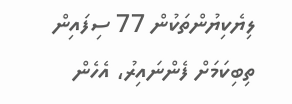ލިޔެކިޔުންތަކުން 77 ސިފައިން ތިބިކަމަށް ފެންނައިރު، އެހެން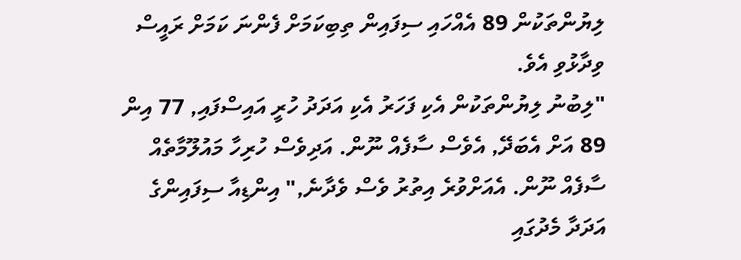ލިޔުންތަކުން 89 އެއްހައި ސިފައިން ތިބިކަމަށް ފެންނަ ކަމަށް ރައީސް ވިދާޅުވި އެވެ.
"ލިބުނު ލިޔުންތަކުން އެކި ފަހަރު އެކި އަދަދު ހުރީ އައިސްފައި, 77 އިން 89 އަށް އެބަދޭ, އެވެސް ސާފެއް ނޫން. އަދިވެސް ހުރިހާ މައުލޫމާތެއް ސާފެއް ނޫން. އެއަށްވުރެ އިތުރު ވެސް ވެދާނެ," އިންޑިއާ ސިފައިންގެ އަދަދާ މެދުގައި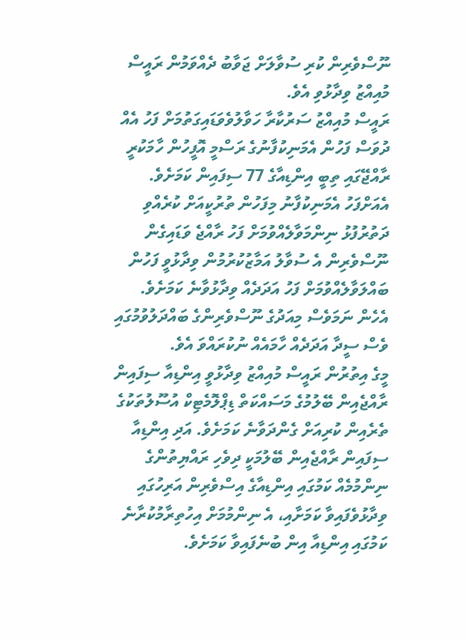ނޫސްވެރިން ކުރި ސުވާލަށް ޖަވާބު ދެއްވަމުން ރައީސް މުއިއްޒު ވިދާޅުވި އެވެ.
ރައީސް މުއިއްޒު ސަރުކާރާ ހަވާލުވެވަޑައިގަތުމަށް ފަހު އެއް ދުވަސް ފަހުން އެމަނިކުފާނުގެ ރަސްމީ އޮފީހުން ހާމަކުރީ ރާއްޖޭގައި ތިބީ އިންޑިއާގެ 77 ސިފައިން ކަމަށެވެ.
އެއަށްފަހު އެމަނިކުފާނު މިފަހުން ތުރުކީއަށް ކުރެއްވި ދަތުރުފުޅު ނިންމަވާލެއްވުމަށް ފަހު ރާއްޖެ ވަޑައިގެން ނޫސްވެރިން އެ ސުވާލު އަމާޒުކުރުމުން ވިދާޅުވީ ފަހުން ބައްލަވާލެއްވުމަށް ފަހު އަދަދެއް ވިދާޅުވާނެ ކަމަށެވެ. އެހެން ނަމަވެސް މިއަދުގެ ނޫސްވެރިންގެ ބައްދަލުވުމުގައި ވެސް ސީދާ އަދަދެއް ހާމައެއް ނުކުރައްވަ އެވެ.
މީގެ އިތުރުން ރައީސް މުއިއްޒު ވިދާޅުވީ އިންޑިއާ ސިފައިން ރާއްޖެއިން ބޭލުމުގެ މަސައްކަތް ޑިޕްލޮމެޓިކް އުސޫލުތަކުގެ ތެރެއިން ކުރިއަށް ގެންދަވާނެ ކަމަށެވެ. އަދި އިންޑިއާ ސިފައިން ރާއްޖެއިން ބޭލުމަކީ ދިވެހި ރައްޔިތުންގެ ނިންމުމެއް ކަމުގައި އިންޑިއާގެ އިސްވެރިން އަރިހުގައި ވިދާޅުވެފައިވާ ކަމަށާއި، އެ ނިންމުމަށް އިހުތިރާމުކުރާނެ ކަމުގައި އިންޑިއާ އިން ބުނެފައިވާ ކަމަށެވެ.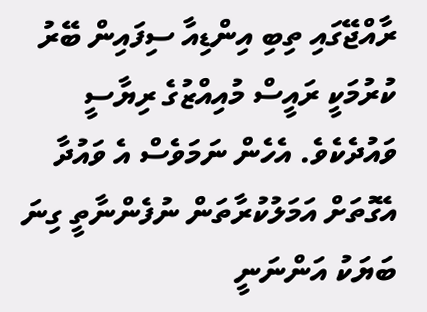ރާއްޖޭގައި ތިބި އިންޑިއާ ސިފައިން ބޭރު ކުރުމަކީ ރައީސް މުއިއްޒުގެ ރިޔާސީ ވައުދެކެވެ. އެހެން ނަމަވެސް އެ ވައުދާ އެގޮތަށް އަމަލުކުރާތަން ނުފެންނާތީ ގިނަ ބަޔަކު އަންނަނީ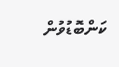ކަންބޮޑުވުން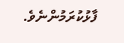ފާޅުކުރަމުންނެވެ.